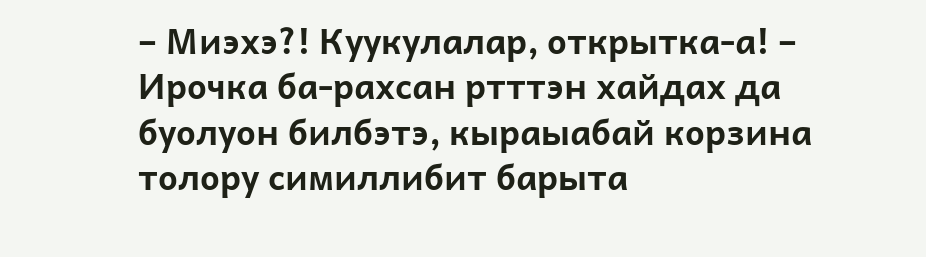– Миэхэ?! Куукулалар, открытка-а! – Ирочка ба-рахсан ртттэн хайдах да буолуон билбэтэ, кыраыабай корзина толору симиллибит барыта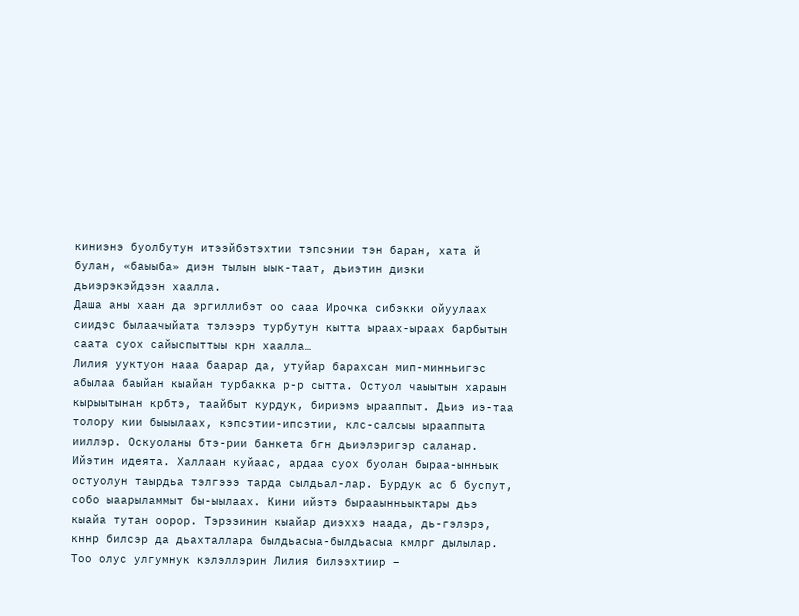киниэнэ буолбутун итээйбэтэхтии тэпсэнии тэн баран, хата й булан, «баыыба» диэн тылын ыык-таат, дьиэтин диэки дьиэрэкэйдээн хаалла.
Даша аны хаан да эргиллибэт оо сааа Ирочка сибэкки ойуулаах сиидэс былаачыйата тэлээрэ турбутун кытта ыраах-ыраах барбытын саата суох сайыспыттыы крн хаалла…
Лилия ууктуон нааа баарар да, утуйар барахсан мип-минньигэс абылаа баыйан кыайан турбакка р-р сытта. Остуол чаыытын хараын кырыытынан крбтэ, таайбыт курдук, бириэмэ ырааппыт. Дьиэ иэ-таа толору кии быыылаах, кэпсэтии-ипсэтии, клс-салсыы ырааппыта ииллэр. Оскуоланы бтэ-рии банкета бгн дьиэлэригэр саланар. Ийэтин идеята. Халлаан куйаас, ардаа суох буолан быраа-ынньык остуолун таырдьа тэлгэээ тарда сылдьал-лар. Бурдук ас б буспут, собо ыаарыламмыт бы-ыылаах. Кини ийэтэ бырааынньыктары дьэ кыайа тутан оорор. Тэрээинин кыайар диэххэ наада, дь-гэлэрэ, кннр билсэр да дьахталлара былдьасыа-былдьасыа кмлрг дылылар. Тоо олус улгумнук кэлэллэрин Лилия билээхтиир –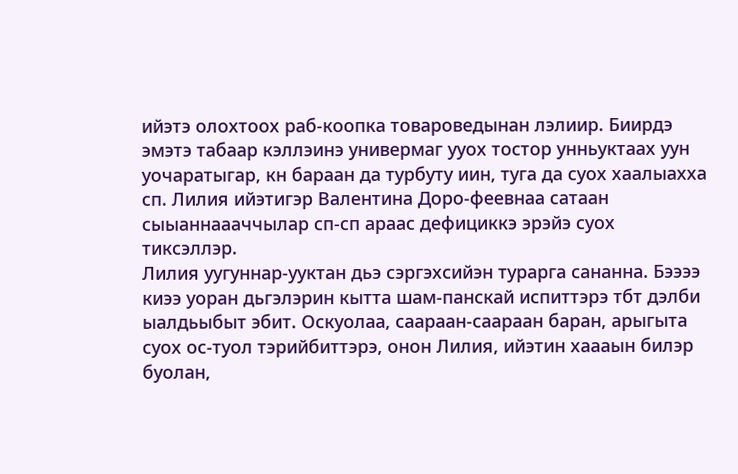ийэтэ олохтоох раб-коопка товароведынан лэлиир. Биирдэ эмэтэ табаар кэллэинэ универмаг ууох тостор унньуктаах уун уочаратыгар, кн бараан да турбуту иин, туга да суох хаалыахха сп. Лилия ийэтигэр Валентина Доро-феевнаа сатаан сыыаннаааччылар сп-сп араас дефициккэ эрэйэ суох тиксэллэр.
Лилия уугуннар-ууктан дьэ сэргэхсийэн турарга сананна. Бээээ киээ уоран дьгэлэрин кытта шам-панскай испиттэрэ тбт дэлби ыалдьыбыт эбит. Оскуолаа, саараан-саараан баран, арыгыта суох ос-туол тэрийбиттэрэ, онон Лилия, ийэтин хаааын билэр буолан,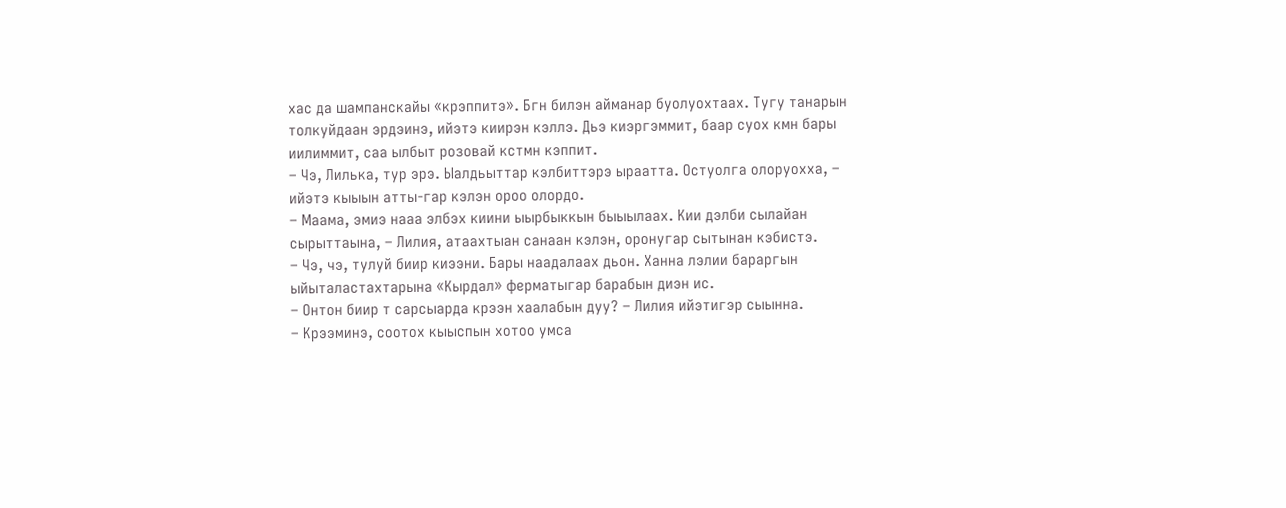хас да шампанскайы «крэппитэ». Бгн билэн айманар буолуохтаах. Тугу танарын толкуйдаан эрдэинэ, ийэтэ киирэн кэллэ. Дьэ киэргэммит, баар суох кмн бары иилиммит, саа ылбыт розовай кстмн кэппит.
– Чэ, Лилька, тур эрэ. Ыалдьыттар кэлбиттэрэ ыраатта. Остуолга олоруохха, – ийэтэ кыыын атты-гар кэлэн ороо олордо.
– Маама, эмиэ нааа элбэх киини ыырбыккын быыылаах. Кии дэлби сылайан сырыттаына, – Лилия, атаахтыан санаан кэлэн, оронугар сытынан кэбистэ.
– Чэ, чэ, тулуй биир киээни. Бары наадалаах дьон. Ханна лэлии бараргын ыйыталастахтарына «Кырдал» ферматыгар барабын диэн ис.
– Онтон биир т сарсыарда крээн хаалабын дуу? – Лилия ийэтигэр сыынна.
– Крээминэ, соотох кыыспын хотоо умса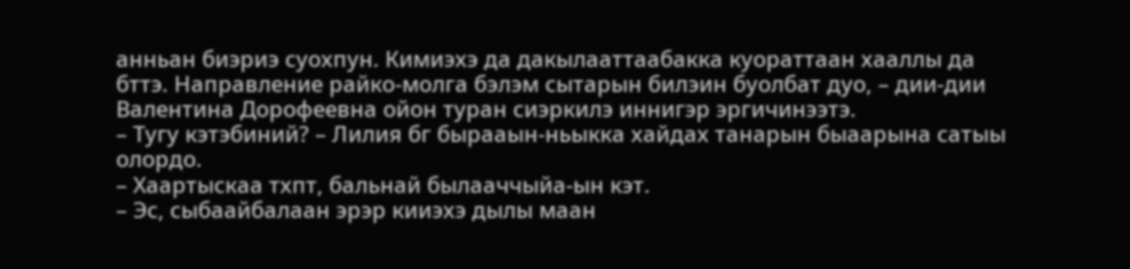анньан биэриэ суохпун. Кимиэхэ да дакылааттаабакка куораттаан хааллы да бттэ. Направление райко-молга бэлэм сытарын билэин буолбат дуо, – дии-дии Валентина Дорофеевна ойон туран сиэркилэ иннигэр эргичинээтэ.
– Тугу кэтэбиний? – Лилия бг бырааын-ньыкка хайдах танарын быаарына сатыы олордо.
– Хаартыскаа тхпт, бальнай былааччыйа-ын кэт.
– Эс, сыбаайбалаан эрэр кииэхэ дылы маан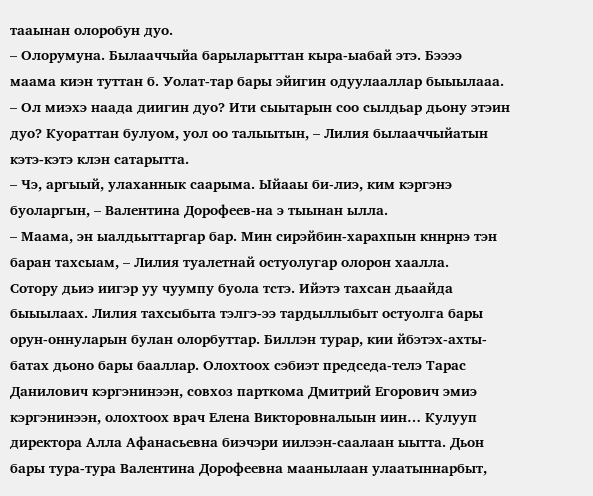тааынан олоробун дуо.
– Олорумуна. Былааччыйа барыларыттан кыра-ыабай этэ. Бээээ маама киэн туттан б. Уолат-тар бары эйигин одуулааллар быыылааа.
– Ол миэхэ наада диигин дуо? Ити сыытарын соо сылдьар дьону этэин дуо? Куораттан булуом, уол оо талыытын, – Лилия былааччыйатын кэтэ-кэтэ клэн сатарытта.
– Чэ, аргыый, улаханнык саарыма. Ыйааы би-лиэ, ким кэргэнэ буоларгын, – Валентина Дорофеев-на э тыынан ылла.
– Маама, эн ыалдьыттаргар бар. Мин сирэйбин-харахпын кннрнэ тэн баран тахсыам, – Лилия туалетнай остуолугар олорон хаалла.
Сотору дьиэ иигэр уу чуумпу буола тстэ. Ийэтэ тахсан дьаайда быыылаах. Лилия тахсыбыта тэлгэ-ээ тардыллыбыт остуолга бары орун-оннуларын булан олорбуттар. Биллэн турар, кии йбэтэх-ахты-батах дьоно бары бааллар. Олохтоох сэбиэт председа-телэ Тарас Данилович кэргэнинээн, совхоз парткома Дмитрий Егорович эмиэ кэргэнинээн, олохтоох врач Елена Викторовналыын иин… Кулууп директора Алла Афанасьевна биэчэри иилээн-саалаан ыытта. Дьон бары тура-тура Валентина Дорофеевна маанылаан улаатыннарбыт,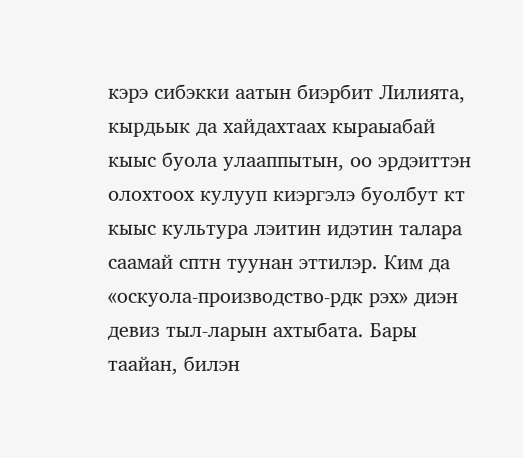кэрэ сибэкки аатын биэрбит Лилията, кырдьык да хайдахтаах кыраыабай кыыс буола улааппытын, оо эрдэиттэн олохтоох кулууп киэргэлэ буолбут кт кыыс культура лэитин идэтин талара саамай сптн туунан эттилэр. Ким да «оскуола-производство-рдк рэх» диэн девиз тыл-ларын ахтыбата. Бары таайан, билэн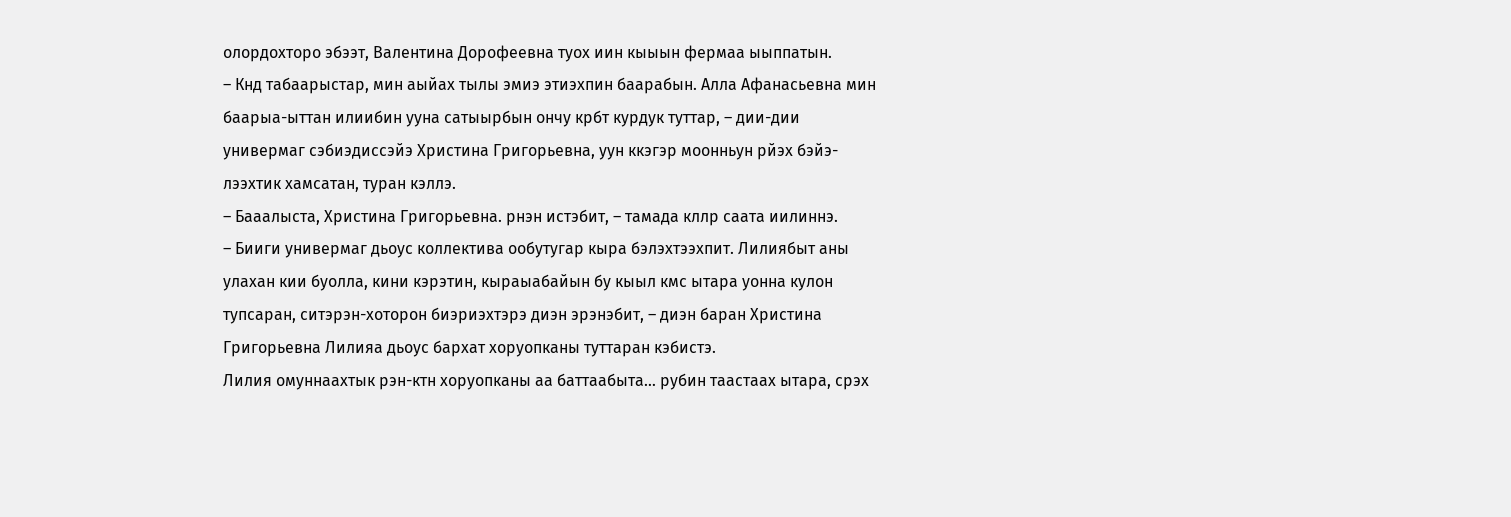олордохторо эбээт, Валентина Дорофеевна туох иин кыыын фермаа ыыппатын.
– Кнд табаарыстар, мин аыйах тылы эмиэ этиэхпин баарабын. Алла Афанасьевна мин баарыа-ыттан илиибин ууна сатыырбын ончу крбт курдук туттар, – дии-дии универмаг сэбиэдиссэйэ Христина Григорьевна, уун ккэгэр моонньун рйэх бэйэ-лээхтик хамсатан, туран кэллэ.
– Бааалыста, Христина Григорьевна. рнэн истэбит, – тамада кллр саата иилиннэ.
– Бииги универмаг дьоус коллектива ообутугар кыра бэлэхтээхпит. Лилиябыт аны улахан кии буолла, кини кэрэтин, кыраыабайын бу кыыл кмс ытара уонна кулон тупсаран, ситэрэн-хоторон биэриэхтэрэ диэн эрэнэбит, – диэн баран Христина Григорьевна Лилияа дьоус бархат хоруопканы туттаран кэбистэ.
Лилия омуннаахтык рэн-ктн хоруопканы аа баттаабыта… рубин таастаах ытара, срэх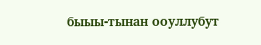быыы-тынан ооуллубут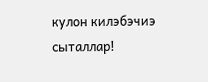кулон килэбэчиэ сыталлар!